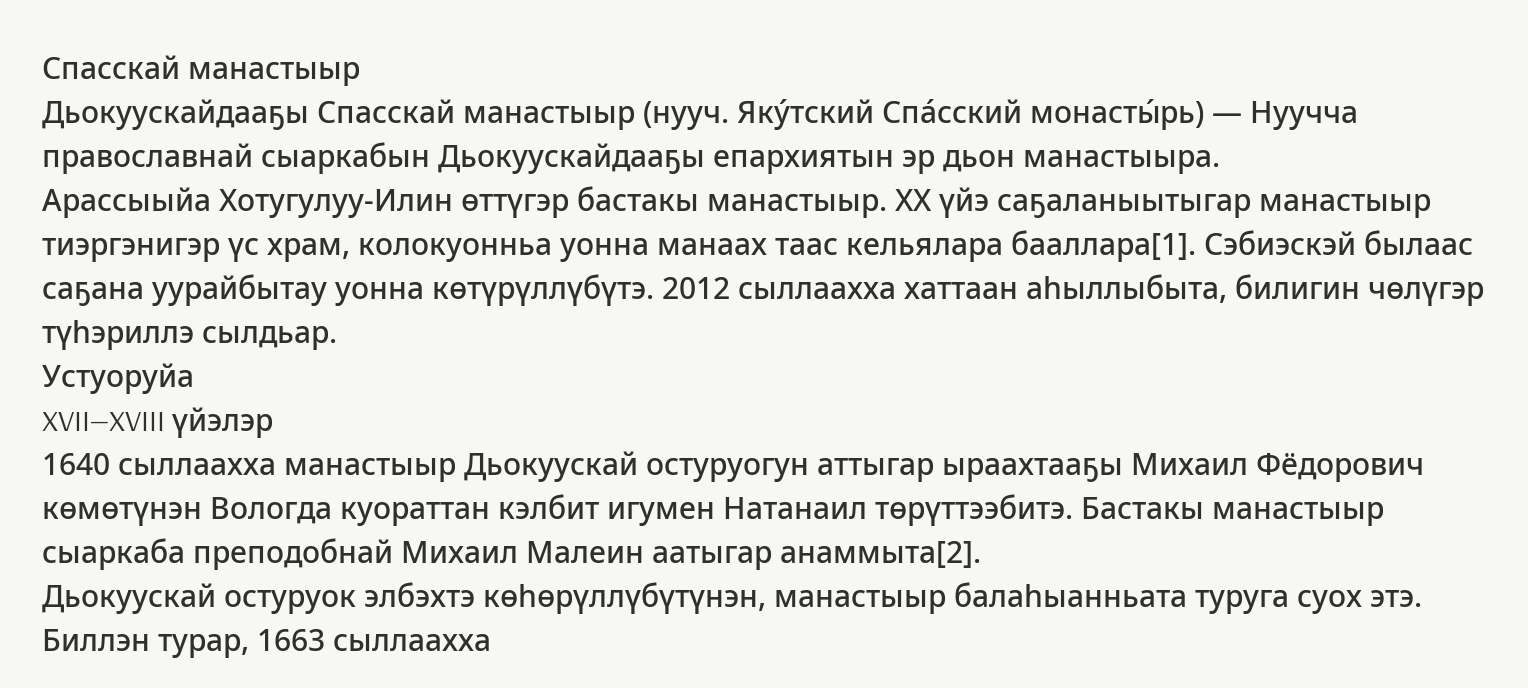Спасскай манастыыр
Дьокуускайдааҕы Спасскай манастыыр (нууч. Яку́тский Спа́сский монасты́рь) — Нуучча православнай сыаркабын Дьокуускайдааҕы епархиятын эр дьон манастыыра.
Арассыыйа Хотугулуу-Илин өттүгэр бастакы манастыыр. ХХ үйэ саҕаланыытыгар манастыыр тиэргэнигэр үс храм, колокуонньа уонна манаах таас кельялара бааллара[1]. Сэбиэскэй былаас саҕана уурайбытау уонна көтүрүллүбүтэ. 2012 сыллаахха хаттаан аһыллыбыта, билигин чөлүгэр түһэриллэ сылдьар.
Устуоруйа
XVII—XVIII үйэлэр
1640 сыллаахха манастыыр Дьокуускай остуруогун аттыгар ыраахтааҕы Михаил Фёдорович көмөтүнэн Вологда куораттан кэлбит игумен Натанаил төрүттээбитэ. Бастакы манастыыр сыаркаба преподобнай Михаил Малеин аатыгар анаммыта[2].
Дьокуускай остуруок элбэхтэ көһөрүллүбүтүнэн, манастыыр балаһыанньата туруга суох этэ. Биллэн турар, 1663 сыллаахха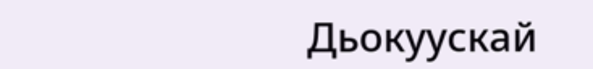Дьокуускай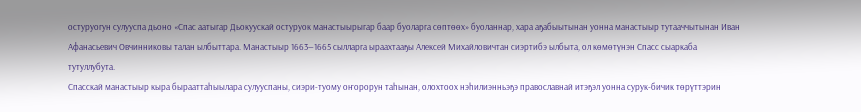остуруогун сулууспа дьоно «Спас аатыгар Дьокуускай остуруок манастыырыгар баар буоларга сөптөөх» буоланнар, хара аҕабыытынан уонна манастыыр тутааччытынан Иван Афанасьевич Овчинниковы талан ылбыттара. Манастыыр 1663—1665 сылларга ыраахтааҕы Алексей Михайловичтан сиэртибэ ылбыта, ол көмөтүнэн Спасс сыаркаба тутуллубута.
Спасскай манастыыр кыра бырааттаһыылара сулууспаны, сиэри-туому оҥорорун таһынан, олохтоох нэһилиэнньэҕэ православнай итэҕэл уонна сурук-бичик төрүттэрин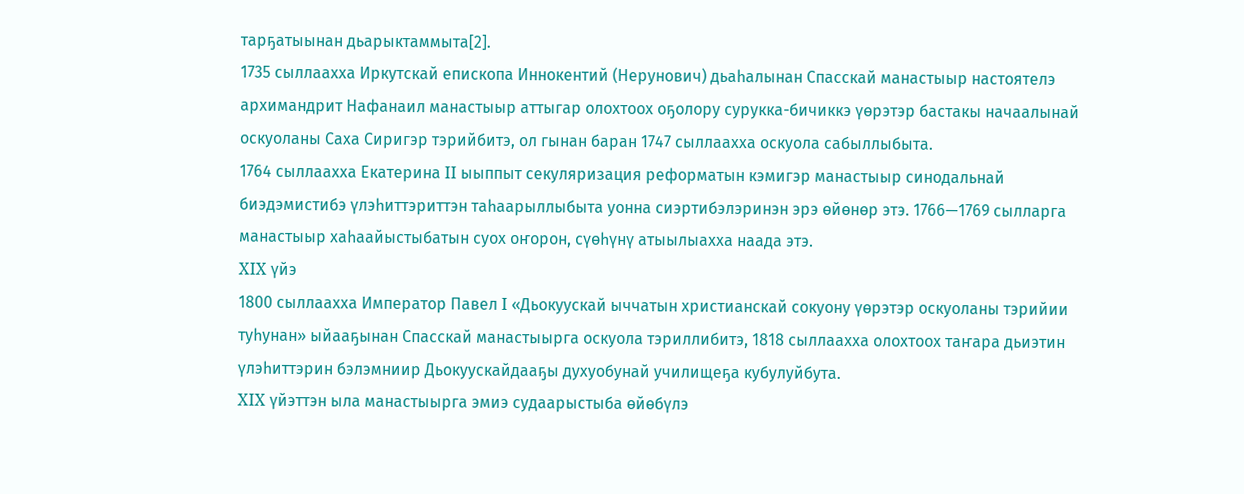тарҕатыынан дьарыктаммыта[2].
1735 сыллаахха Иркутскай епископа Иннокентий (Нерунович) дьаһалынан Спасскай манастыыр настоятелэ архимандрит Нафанаил манастыыр аттыгар олохтоох оҕолору сурукка-бичиккэ үөрэтэр бастакы начаалынай оскуоланы Саха Сиригэр тэрийбитэ, ол гынан баран 1747 сыллаахха оскуола сабыллыбыта.
1764 сыллаахха Екатерина II ыыппыт секуляризация реформатын кэмигэр манастыыр синодальнай биэдэмистибэ үлэһиттэриттэн таһаарыллыбыта уонна сиэртибэлэринэн эрэ өйөнөр этэ. 1766—1769 сылларга манастыыр хаһаайыстыбатын суох оҥорон, сүөһүнү атыылыахха наада этэ.
XIX үйэ
1800 сыллаахха Император Павел I «Дьокуускай ыччатын христианскай сокуону үөрэтэр оскуоланы тэрийии туһунан» ыйааҕынан Спасскай манастыырга оскуола тэриллибитэ, 1818 сыллаахха олохтоох таҥара дьиэтин үлэһиттэрин бэлэмниир Дьокуускайдааҕы духуобунай училищеҕа кубулуйбута.
XIX үйэттэн ыла манастыырга эмиэ судаарыстыба өйөбүлэ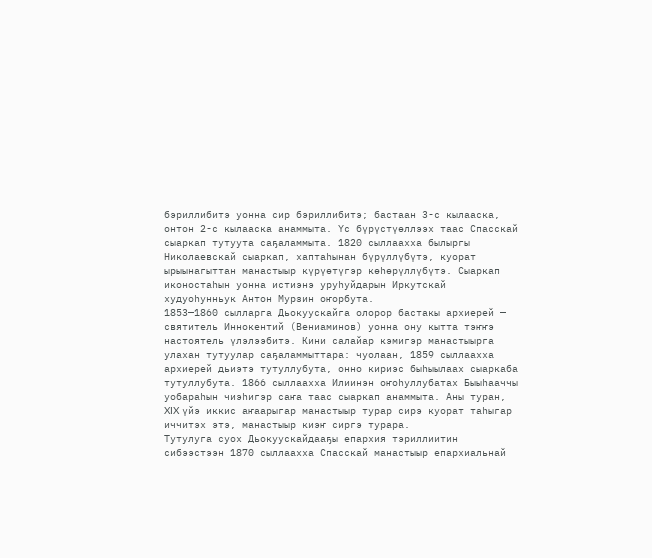бэриллибитэ уонна сир бэриллибитэ; бастаан 3-с кылааска, онтон 2-с кылааска анаммыта. Үс бүрүстүөллээх таас Спасскай сыаркап тутуута саҕаламмыта. 1820 сыллаахха былыргы Николаевскай сыаркап, хаптаһынан бүрүллүбүтэ, куорат ырыынагыттан манастыыр күрүөтүгэр көһөрүллүбүтэ. Сыаркап иконостаһын уонна истиэнэ уруһуйдарын Иркутскай худуоһунньук Антон Мурзин оҥорбута.
1853—1860 сылларга Дьокуускайга олорор бастакы архиерей — святитель Иннокентий (Вениаминов) уонна ону кытта тэҥҥэ настоятель үлэлээбитэ. Кини салайар кэмигэр манастыырга улахан тутуулар саҕаламмыттара: чуолаан, 1859 сыллаахха архиерей дьиэтэ тутуллубута, онно кириэс быһыылаах сыаркаба тутуллубута. 1866 сыллаахха Илиинэн оҥоһуллубатах Быыһааччы уобараһын чиэһигэр саҥа таас сыаркап анаммыта. Аны туран, XIX үйэ иккис аҥаарыгар манастыыр турар сирэ куорат таһыгар иччитэх этэ, манастыыр киэҥ сиргэ турара.
Тутулуга суох Дьокуускайдааҕы епархия тэриллиитин сибээстээн 1870 сыллаахха Спасскай манастыыр епархиальнай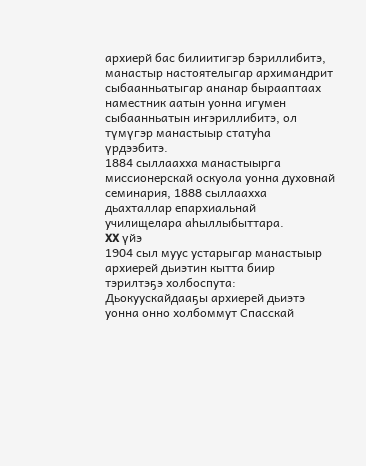архиерй бас билиитигэр бэриллибитэ, манастыр настоятелыгар архимандрит сыбаанньатыгар ананар бырааптаах наместник аатын уонна игумен сыбаанньатын иҥэриллибитэ, ол түмүгэр манастыыр статуһа үрдээбитэ.
1884 сыллаахха манастыырга миссионерскай оскуола уонна духовнай семинария, 1888 сыллаахха дьахталлар епархиальнай училищелара аһыллыбыттара.
XX үйэ
1904 сыл муус устарыгар манастыыр архиерей дьиэтин кытта биир тэрилтэҕэ холбоспута: Дьокуускайдааҕы архиерей дьиэтэ уонна онно холбоммут Спасскай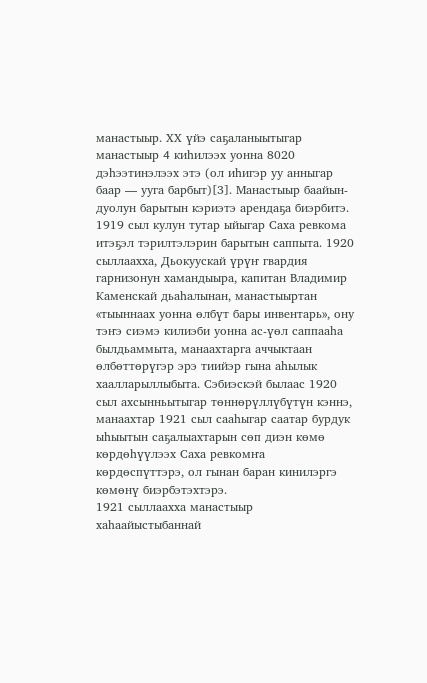манастыыр. ХХ үйэ саҕаланыытыгар манастыыр 4 киһилээх уонна 8020 дэһээтинэлээх этэ (ол иһигэр уу анныгар баар — ууга барбыт)[3]. Манастыыр баайын-дуолун барытын кэриэтэ арендаҕа биэрбитэ.
1919 сыл кулун тутар ыйыгар Саха ревкома итэҕэл тэрилтэлэрин барытын саппыта. 1920 сыллаахха, Дьокуускай үрүҥ гвардия гарнизонун хамандыыра, капитан Владимир Каменскай дьаһалынан, манастыыртан «тыыннаах уонна өлбүт бары инвентарь», ону тэҥэ сиэмэ килиэби уонна ас-үөл саппааһа былдьаммыта, манаахтарга аччыктаан өлбөттөрүгэр эрэ тиийэр гына аһылык хаалларыллыбыта. Сэбиэскэй былаас 1920 сыл ахсынньытыгар төннөрүллүбүтүн кэннэ, манаахтар 1921 сыл сааһыгар саатар бурдук ыһыытын саҕалыахтарын сөп диэн көмө көрдөһүүлээх Саха ревкомҥа көрдөспүттэрэ, ол гынан баран кинилэргэ көмөнү биэрбэтэхтэрэ.
1921 сыллаахха манастыыр хаһаайыстыбаннай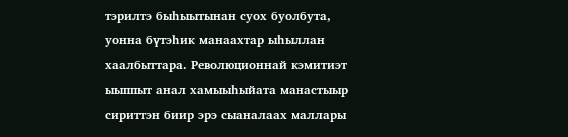тэрилтэ быһыытынан суох буолбута, уонна бүтэһик манаахтар ыһыллан хаалбыттара. Революционнай кэмитиэт ыыппыт анал хамыыһыйата манастыыр сириттэн биир эрэ сыаналаах маллары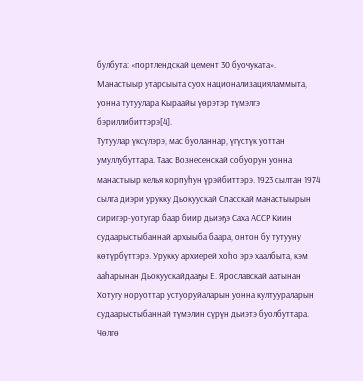булбута: «портлендскай цемент 30 буочуката». Манастыыр утарсыыта суох национализацияламмыта, уонна тутуулара Кыраайы үөрэтэр түмэлгэ бэриллибиттэрэ[4].
Тутуулар үксүлэрэ, мас буоланнар, үгүстүк уоттан умуллубуттара. Таас Вознесенскай собуорун уонна манастыыр келья корпуһун үрэйбиттэрэ. 1923 сылтан 1974 сылга диэри урукку Дьокуускай Спасскай манастыырын сиригэр-уотугар баар биир дьиэҕэ Саха АССР Киин судаарыстыбаннай архыыба баара, онтон бу тутууну көтүрбүттэрэ. Урукку архиерей хоһо эрэ хаалбыта, кэм ааһарынан Дьокуускайдааҕы Е. Ярославскай аатынан Хотугу норуоттар устуоруйаларын уонна култуураларын судаарыстыбаннай түмэлин сүрүн дьиэтэ буолбуттара.
Чөлгө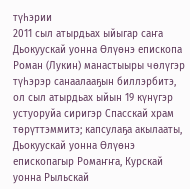түһэрии
2011 сыл атырдьах ыйыгар саҥа Дьокуускай уонна Өлүөнэ епископа Роман (Лукин) манастыыры чөлүгэр түһэрэр санаалааҕын биллэрбитэ, ол сыл атырдьах ыйын 19 күнүгэр устуоруйа сиригэр Спасскай храм төрүттэммитэ; капсулаҕа акылааты, Дьокуускай уонна Өлүөнэ епископагыр Ромаҥҥа, Курскай уонна Рыльскай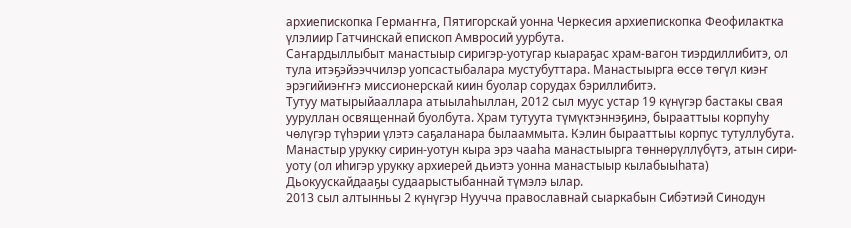архиепископка Гермаҥҥа, Пятигорскай уонна Черкесия архиепископка Феофилактка үлэлиир Гатчинскай епископ Амвросий уурбута.
Саҥардыллыбыт манастыыр сиригэр-уотугар кыараҕас храм-вагон тиэрдиллибитэ, ол тула итэҕэйээччилэр уопсастыбалара мустубуттара. Манастыырга өссө төгүл киэҥ эрэгийиэҥҥэ миссионерскай киин буолар сорудах бэриллибитэ.
Тутуу матырыйааллара атыылаһыллан, 2012 сыл муус устар 19 күнүгэр бастакы свая ууруллан освященнай буолбута. Храм тутуута түмүктэннэҕинэ, бырааттыы корпуһу чөлүгэр түһэрии үлэтэ саҕаланара былааммыта. Кэлин бырааттыы корпус тутуллубута.
Манастыр урукку сирин-уотун кыра эрэ чааһа манастыырга төннөрүллүбүтэ, атын сири-уоту (ол иһигэр урукку архиерей дьиэтэ уонна манастыыр кылабыыһата) Дьокуускайдааҕы судаарыстыбаннай түмэлэ ылар.
2013 сыл алтынньы 2 күнүгэр Нуучча православнай сыаркабын Сибэтиэй Синодун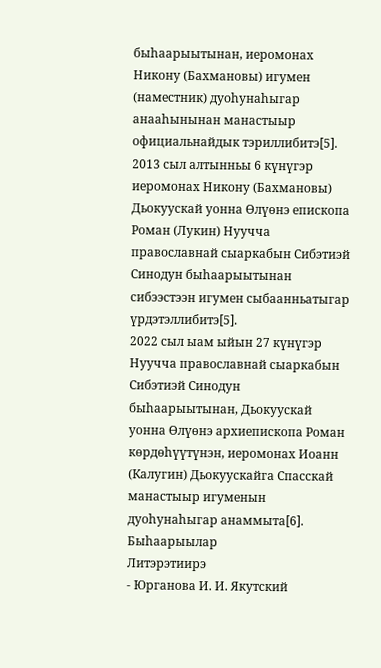быһаарыытынан, иеромонах Никону (Бахмановы) игумен (наместник) дуоһунаһыгар анааһынынан манастыыр официальнайдык тэриллибитэ[5].
2013 сыл алтынньы 6 күнүгэр иеромонах Никону (Бахмановы) Дьокуускай уонна Өлүөнэ епископа Роман (Лукин) Нуучча православнай сыаркабын Сибэтиэй Синодун быһаарыытынан сибээстээн игумен сыбаанньатыгар үрдэтэллибитэ[5].
2022 сыл ыам ыйын 27 күнүгэр Нуучча православнай сыаркабын Сибэтиэй Синодун быһаарыытынан, Дьокуускай уонна Өлүөнэ архиепископа Роман көрдөһүүтүнэн, иеромонах Иоанн (Калугин) Дьокуускайга Спасскай манастыыр игуменын дуоһунаһыгар анаммыта[6].
Быһаарыылар
Литэрэтиирэ
- Юрганова И. И. Якутский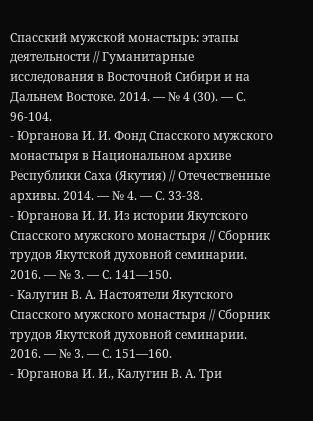Спасский мужской монастырь: этапы деятельности // Гуманитарные исследования в Восточной Сибири и на Дальнем Востоке. 2014. — № 4 (30). — С. 96-104.
- Юрганова И. И. Фонд Спасского мужского монастыря в Национальном архиве Республики Саха (Якутия) // Отечественные архивы. 2014. — № 4. — С. 33-38.
- Юрганова И. И. Из истории Якутского Спасского мужского монастыря // Сборник трудов Якутской духовной семинарии. 2016. — № 3. — С. 141—150.
- Калугин В. А. Настоятели Якутского Спасского мужского монастыря // Сборник трудов Якутской духовной семинарии. 2016. — № 3. — С. 151—160.
- Юрганова И. И., Калугин В. А. Три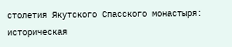столетия Якутского Спасского монастыря: историческая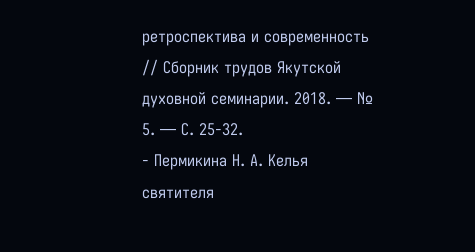ретроспектива и современность // Сборник трудов Якутской духовной семинарии. 2018. — № 5. — С. 25-32.
- Пермикина Н. А. Келья святителя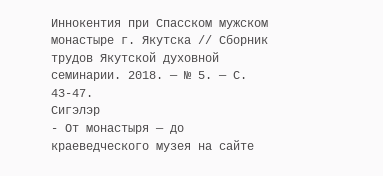Иннокентия при Спасском мужском монастыре г. Якутска // Сборник трудов Якутской духовной семинарии. 2018. — № 5. — С. 43-47.
Сигэлэр
- От монастыря — до краеведческого музея на сайте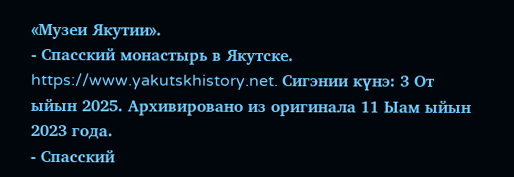«Музеи Якутии».
- Спасский монастырь в Якутске. https://www.yakutskhistory.net. Сигэнии күнэ: 3 От ыйын 2025. Архивировано из оригинала 11 Ыам ыйын 2023 года.
- Спасский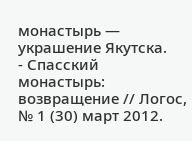монастырь — украшение Якутска.
- Спасский монастырь: возвращение // Логос, № 1 (30) март 2012.